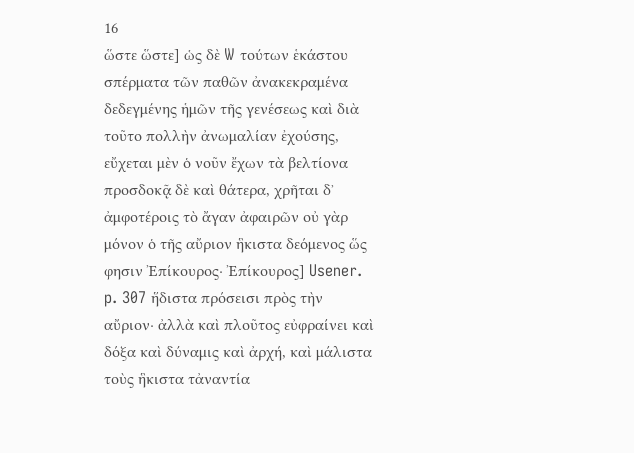16
ὥστε ὥστε] ὡς δὲ W τούτων ἑκάστου σπέρματα τῶν παθῶν ἀνακεκραμένα δεδεγμένης ἡμῶν τῆς γενέσεως καὶ διὰ τοῦτο πολλὴν ἀνωμαλίαν ἐχούσης, εὔχεται μὲν ὁ νοῦν ἔχων τὰ βελτίονα προσδοκᾷ δὲ καὶ θάτερα, χρῆται δʼ ἀμφοτέροις τὸ ἄγαν ἀφαιρῶν οὐ γὰρ μόνον ὁ τῆς αὔριον ἣκιστα δεόμενος ὥς φησιν Ἐπίκουρος· Ἐπίκουρος] Usener. p. 307 ἥδιστα πρόσεισι πρὸς τὴν αὔριον· ἀλλὰ καὶ πλοῦτος εὐφραίνει καὶ δόξα καὶ δύναμις καὶ ἀρχή, καὶ μάλιστα τοὺς ἣκιστα τἀναντία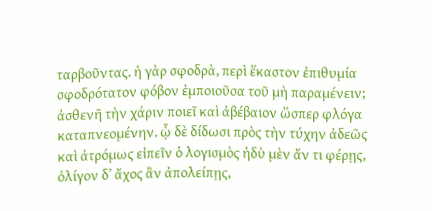ταρβοῦντας. ἡ γὰρ σφοδρὰ, περὶ ἕκαστον ἐπιθυμία σφοδρότατον φόβον ἐμποιοῦσα τοῦ μὴ παραμένειν; ἀσθενῆ τὴν χάριν ποιεῖ καὶ ἀβέβαιον ὥσπερ φλόγα καταπνεομένην. ᾧ δὲ δίδωσι πρὸς τὴν τύχην ἀδεῶς καὶ ἀτρόμως εἰπεῖν ὁ λογισμὸς ἡδὺ μὲν ἄν τι φέρῃς, ὀλίγον δʼ ἄχος ἂν ἀπολείπῃς,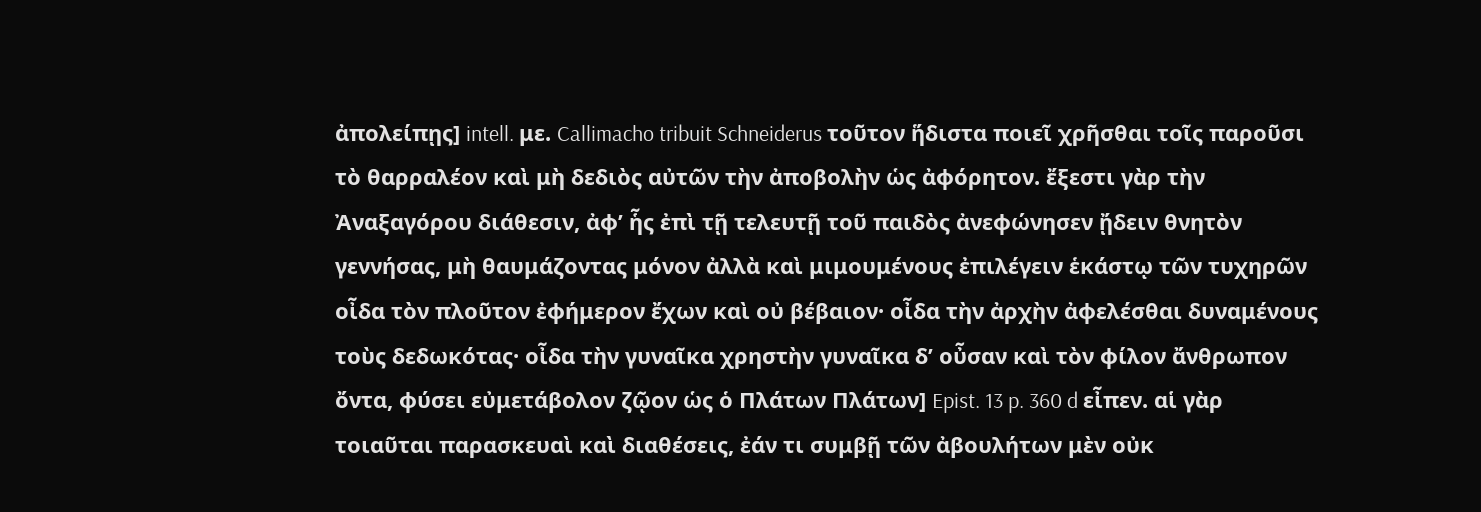ἀπολείπῃς] intell. με. Callimacho tribuit Schneiderus τοῦτον ἥδιστα ποιεῖ χρῆσθαι τοῖς παροῦσι τὸ θαρραλέον καὶ μὴ δεδιὸς αὐτῶν τὴν ἀποβολὴν ὡς ἀφόρητον. ἔξεστι γὰρ τὴν Ἀναξαγόρου διάθεσιν, ἀφʼ ἧς ἐπὶ τῇ τελευτῇ τοῦ παιδὸς ἀνεφώνησεν ᾔδειν θνητὸν γεννήσας, μὴ θαυμάζοντας μόνον ἀλλὰ καὶ μιμουμένους ἐπιλέγειν ἑκάστῳ τῶν τυχηρῶν οἶδα τὸν πλοῦτον ἐφήμερον ἔχων καὶ οὐ βέβαιον· οἶδα τὴν ἀρχὴν ἀφελέσθαι δυναμένους τοὺς δεδωκότας· οἶδα τὴν γυναῖκα χρηστὴν γυναῖκα δʼ οὖσαν καὶ τὸν φίλον ἄνθρωπον ὄντα, φύσει εὐμετάβολον ζῷον ὡς ὁ Πλάτων Πλάτων] Epist. 13 p. 360 d εἶπεν. αἱ γὰρ τοιαῦται παρασκευαὶ καὶ διαθέσεις, ἐάν τι συμβῇ τῶν ἀβουλήτων μὲν οὐκ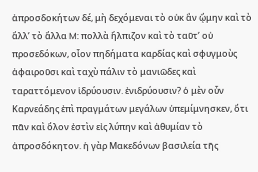ἀπροσδοκήτων δέ, μὴ δεχόμεναι τὸ οὐκ ἂν ᾤμην καὶ τὸ ἄλλʼ τὸ ἄλλα M: πολλὰ ἤλπιζον καὶ τὸ ταῦτʼ οὐ προσεδόκων, οἷον πηδήματα καρδίας καὶ σφυγμοὺς ἀφαιροῦσι καὶ ταχὺ πάλιν τὸ μανιῶδες καὶ ταραττόμενον ἱδρύουσιν. ἐνιδρύουσιν? ὁ μὲν οὖν Καρνεάδης ἐπὶ πραγμάτων μεγάλων ὑπεμίμνησκεν, ὅτι πᾶν καὶ ὅλον ἐστὶν εἰς λύπην καὶ ἀθυμίαν τὸ ἀπροσδόκητον. ἡ γὰρ Μακεδόνων βασιλεία τῆς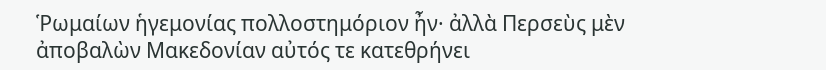Ῥωμαίων ἡγεμονίας πολλοστημόριον ἦν· ἀλλὰ Περσεὺς μὲν ἀποβαλὼν Μακεδονίαν αὐτός τε κατεθρήνει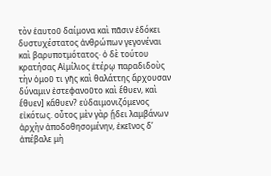τὸν ἑαυτοῦ δαίμονα καὶ πᾶσιν ἐδόκει δυστυχέστατος ἀνθρώπων γεγονέναι καὶ βαρυποτμότατος· ὁ δὲ τούτου κρατήσας Αἰμίλιος ἑτέρῳ παραδιδοὺς τὴν ὁμοῦ τι γῆς καὶ θαλάττης ἄρχουσαν δύναμιν ἐστεφανοῦτο καὶ ἔθυεν, καὶ ἔθυεν] κἄθυεν? εὐδαιμονιζόμενος εἰκότως. οὗτος μὲν γὰρ ᾔδει λαμβάνων ἀρχὴν ἀποδοθησομένην, ἐκεῖνος δʼ ἀπέβαλε μὴ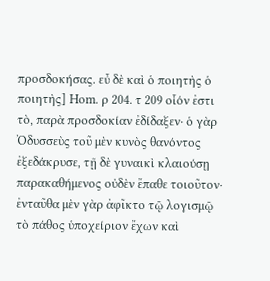προσδοκήσας. εὖ δὲ καὶ ὁ ποιητὴς ὁ ποιητὴς] Hom. ρ 204. τ 209 οἷόν ἐστι τὸ, παρὰ προσδοκίαν ἐδίδαξεν· ὁ γὰρ Ὀδυσσεὺς τοῦ μὲν κυνὸς θανόντος ἐξεδάκρυσε, τῇ δὲ γυναικὶ κλαιούσῃ παρακαθήμενος οὐδὲν ἔπαθε τοιοῦτον· ἐνταῦθα μὲν γὰρ ἀφῖκτο τῷ λογισμῷ τὸ πάθος ὑποχείριον ἔχων καὶ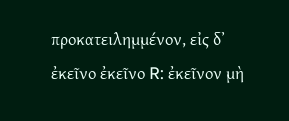προκατειλημμένον, εἰς δʼ ἐκεῖνο ἐκεῖνο R: ἐκεῖνον μὴ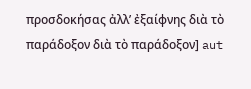προσδοκήσας ἀλλʼ ἐξαίφνης διὰ τὸ παράδοξον διὰ τὸ παράδοξον] aut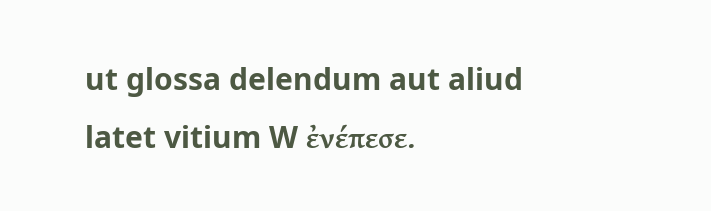ut glossa delendum aut aliud latet vitium W ἐνέπεσε.